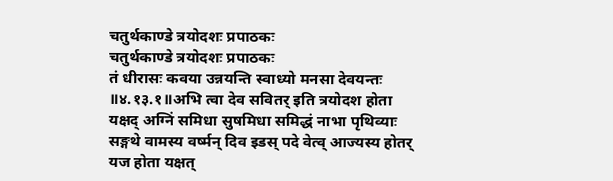चतुर्थकाण्डे त्रयोदशः प्रपाठकः
चतुर्थकाण्डे त्रयोदशः प्रपाठकः
तं धीरासः कवया उन्नयन्ति स्वाध्यो मनसा देवयन्तः
॥४.१३.१॥अभि त्वा देव सवितर् इति त्रयोदश होता यक्षद् अग्निं समिधा सुषमिधा समिद्धं नाभा पृथिव्याः सङ्गथे वामस्य वर्ष्मन् दिव इडस् पदे वेत्व् आज्यस्य होतर् यज होता यक्षत्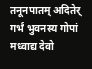तनूनपातम् अदितेर् गर्भं भुवनस्य गोपां मध्वाद्य देवो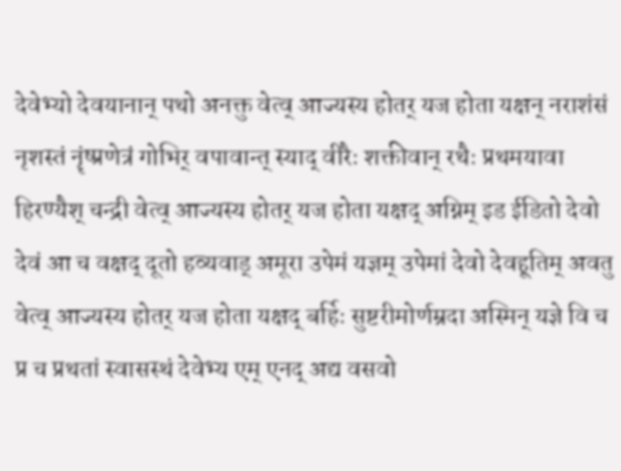देवेभ्यो देवयानान् पथो अनक्तु वेत्व् आज्यस्य होतर् यज होता यक्षन् नराशंसं नृशस्तं नॄंष्प्रणेत्रं गोभिर् वपावान्त् स्याद् वीरैः शक्तीवान् रथैः प्रथमयावा हिरण्यैश् चन्द्री वेत्व् आज्यस्य होतर् यज होता यक्षद् अग्निम् इड ईडितो देवो देवं आ च वक्षद् दूतो हव्यवाड् अमूरा उपेमं यज्ञम् उपेमां देवो देवहूतिम् अवतु वेत्व् आज्यस्य होतर् यज होता यक्षद् बर्हिः सुष्टरीमोर्णम्रदा अस्मिन् यज्ञे वि च प्र च प्रथतां स्वासस्थं देवेभ्य एम् एनद् अद्य वसवो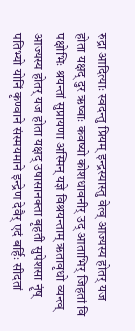रुद्रा आदित्याः स्वदन्तु प्रियम् इन्द्रस्यास्तु वेत्व् आज्यस्य होतर् यज होता यक्षद् दुर ऋष्वाः कवष्यो कोशधावनीर् उद् आताभिर् जिहतां वि पक्षोभिः श्रयन्तां सुप्रायणा अस्मिन् यज्ञे विश्रयन्ताम् ऋतावृधो व्यन्त्व् आज्यस्य होतर् यज होता यक्षद् उषासानक्ता बृहती सुपेशसा नॄंष् पतिभ्यो योनिं कृण्वाने संस्मयमाने इन्द्रेण देवैर् एदं बर्हिः सीदतां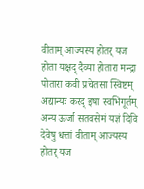वीताम् आज्यस्य होतर् यज होता यक्षद् दैव्या होतारा मन्द्रा पोतारा कवी प्रचेतसा स्विष्टम् अद्यान्यः करद् इषा स्वभिगूर्तम् अन्य ऊर्जा सतवसेमं यज्ञं दिवि देवेषु धत्तां वीताम् आज्यस्य होतर् यज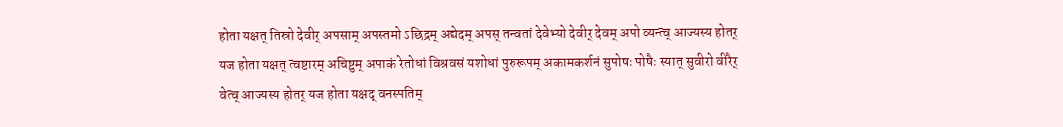होता यक्षत् तिस्रो देवीर् अपसाम् अपस्तमो ऽछिद्रम् अद्येदम् अपस् तन्वतां देवेभ्यो देवीर् देवम् अपो व्यन्त्व् आज्यस्य होतर् यज होता यक्षत् त्वष्टारम् अचिष्टुम् अपाकं रेतोधां विश्रवसं यशोधां पुरुरूपम् अकामकर्शनं सुपोषः पोषैः स्यात् सुवीरो वीरैर् वेत्व् आज्यस्य होतर् यज होता यक्षद् वनस्पतिम्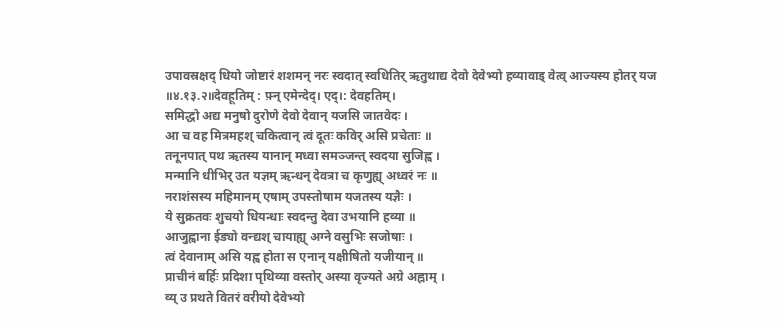उपावस्रक्षद् धियो जोष्टारं शशमन् नरः स्वदात् स्वधितिर् ऋतुथाद्य देवो देवेभ्यो हव्यावाड् वेत्व् आज्यस्य होतर् यज
॥४.१३.२॥देवहूतिम् : फ़्न् एमेन्देद्। एद्।: देवहतिम्।
समिद्धो अद्य मनुषो दुरोणे देवो देवान् यजसि जातवेदः ।
आ च वह मित्रमहश् चकित्वान् त्वं दूतः कविर् असि प्रचेताः ॥
तनूनपात् पथ ऋतस्य यानान् मध्वा समञ्जन्त् स्वदया सुजिह्व ।
मन्मानि धीभिर् उत यज्ञम् ऋन्धन् देवत्रा च कृणुह्य् अध्वरं नः ॥
नराशंसस्य महिमानम् एषाम् उपस्तोषाम यजतस्य यज्ञैः ।
ये सुक्रतवः शुचयो धियन्धाः स्वदन्तु देवा उभयानि हव्या ॥
आजुह्वाना ईड्यो वन्द्यश् चायाह्य् अग्ने वसुभिः सजोषाः ।
त्वं देवानाम् असि यह्व होता स एनान् यक्षीषितो यजीयान् ॥
प्राचीनं बर्हिः प्रदिशा पृथिव्या वस्तोर् अस्या वृज्यते अग्रे अह्नाम् ।
व्य् उ प्रथते वितरं वरीयो देवेभ्यो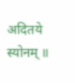अदितये स्योनम् ॥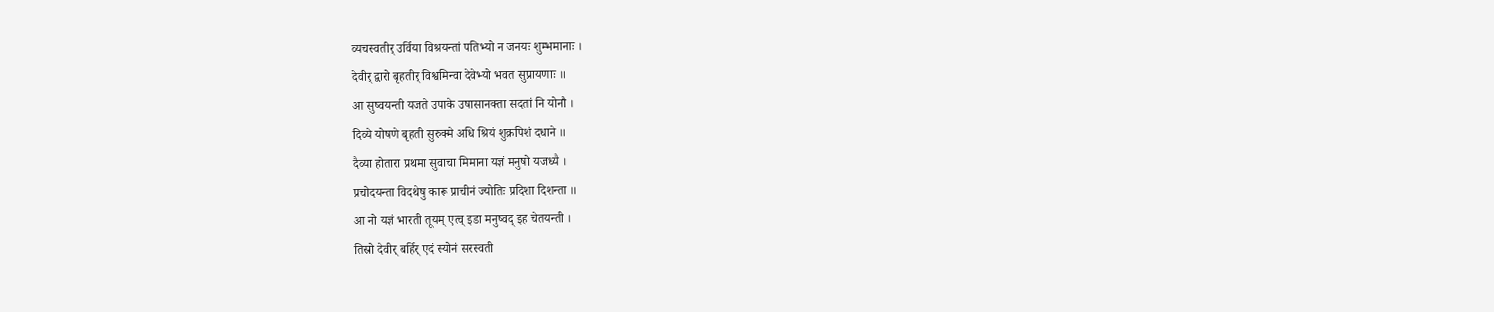व्यचस्वतीर् उर्विया विश्रयन्तां पतिभ्यो न जनयः शुम्भमानाः ।
देवीर् द्वारो बृहतीर् विश्वमिन्वा देवेभ्यो भवत सुप्रायणाः ॥
आ सुष्वयन्ती यजते उपाके उषासानक्ता सदतां नि योनौ ।
दिव्ये योषणे बृहती सुरुक्मे अधि श्रियं शुक्रपिशं दधाने ॥
दैव्या होतारा प्रथमा सुवाचा मिमाना यज्ञं मनुषो यजध्यै ।
प्रचोदयन्ता विदथेषु कारू प्राचीनं ज्योतिः प्रदिशा दिशन्ता ॥
आ नो यज्ञं भारती तूयम् एत्व् इडा मनुष्वद् इह चेतयन्ती ।
तिस्रो देवीर् बर्हिर् एदं स्योनं सरस्वती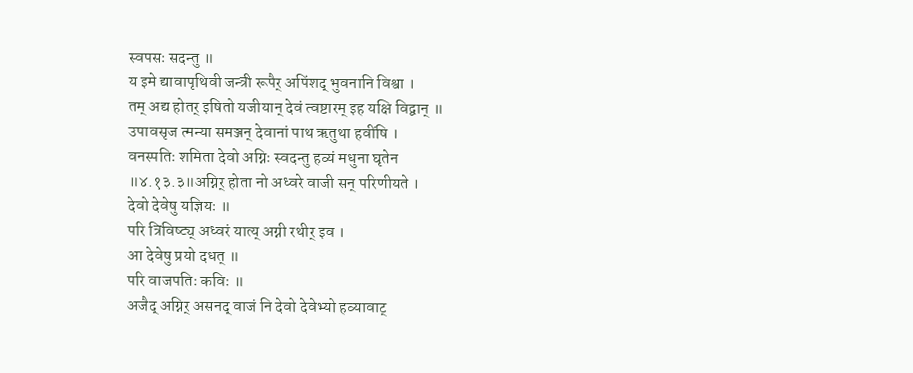स्वपसः सदन्तु ॥
य इमे द्यावापृथिवी जन्त्री रूपैर् अपिंशद् भुवनानि विश्वा ।
तम् अद्य होतर् इषितो यजीयान् देवं त्वष्टारम् इह यक्षि विद्वान् ॥
उपावसृज त्मन्या समञ्जन् देवानां पाथ ऋतुथा हवींषि ।
वनस्पतिः शमिता देवो अग्निः स्वदन्तु हव्यं मधुना घृतेन
॥४.१३.३॥अग्निर् होता नो अध्वरे वाजी सन् परिणीयते ।
देवो देवेषु यज्ञियः ॥
परि त्रिविष्ट्य् अध्वरं यात्य् अग्नी रथीर् इव ।
आ देवेषु प्रयो दधत् ॥
परि वाजपतिः कविः ॥
अजैद् अग्निर् असनद् वाजं नि देवो देवेभ्यो हव्यावाट्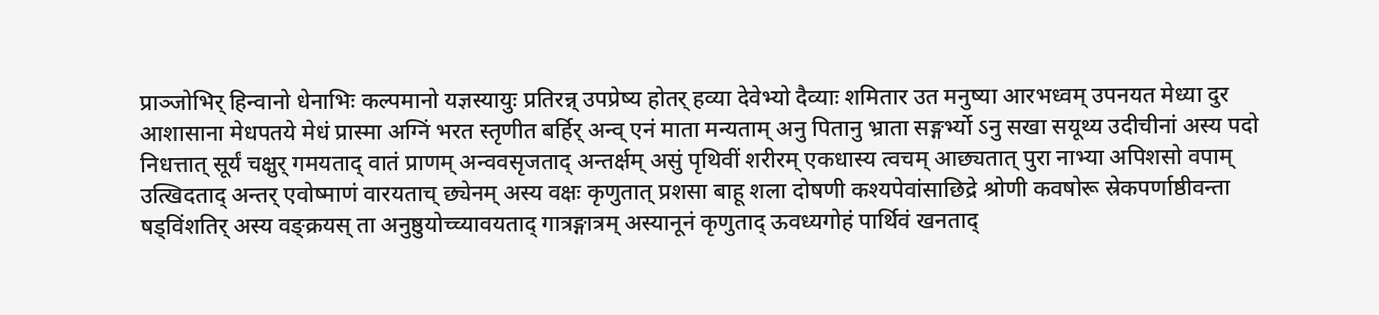प्राञ्जोभिर् हिन्वानो धेनाभिः कल्पमानो यज्ञस्यायुः प्रतिरन्न् उपप्रेष्य होतर् हव्या देवेभ्यो दैव्याः शमितार उत मनुष्या आरभध्वम् उपनयत मेध्या दुर आशासाना मेधपतये मेधं प्रास्मा अग्निं भरत स्तृणीत बर्हिर् अन्व् एनं माता मन्यताम् अनु पितानु भ्राता सङ्गर्भ्यो ऽनु सखा सयूथ्य उदीचीनां अस्य पदो निधत्तात् सूर्यं चक्षुर् गमयताद् वातं प्राणम् अन्ववसृजताद् अन्तर्क्षम् असुं पृथिवीं शरीरम् एकधास्य त्वचम् आछ्यतात् पुरा नाभ्या अपिशसो वपाम् उत्खिदताद् अन्तर् एवोष्माणं वारयताच् छ्येनम् अस्य वक्षः कृणुतात् प्रशसा बाहू शला दोषणी कश्यपेवांसाछिद्रे श्रोणी कवषोरू स्रेकपर्णाष्ठीवन्ता षड्विंशतिर् अस्य वङ्क्रयस् ता अनुष्ठुयोच्च्यावयताद् गात्रङ्गात्रम् अस्यानूनं कृणुताद् ऊवध्यगोहं पार्थिवं खनताद्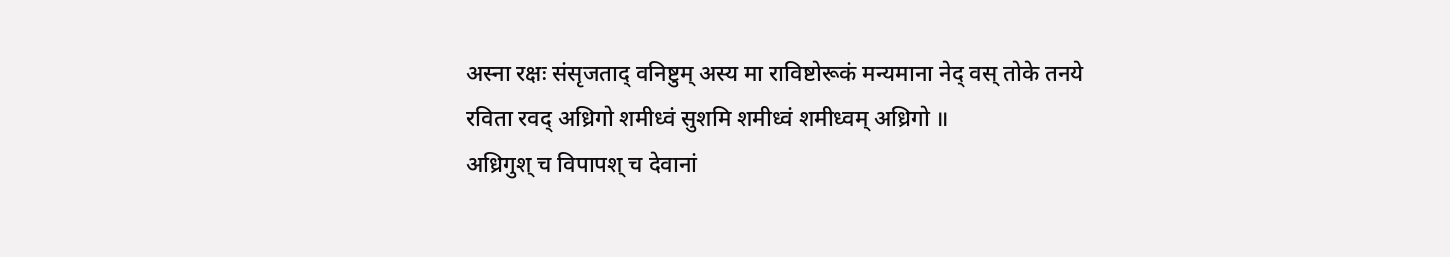अस्ना रक्षः संसृजताद् वनिष्टुम् अस्य मा राविष्टोरूकं मन्यमाना नेद् वस् तोके तनये रविता रवद् अध्रिगो शमीध्वं सुशमि शमीध्वं शमीध्वम् अध्रिगो ॥
अध्रिगुश् च विपापश् च देवानां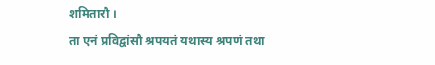शमितारौ ।
ता एनं प्रविद्वांसौ श्रपयतं यथास्य श्रपणं तथा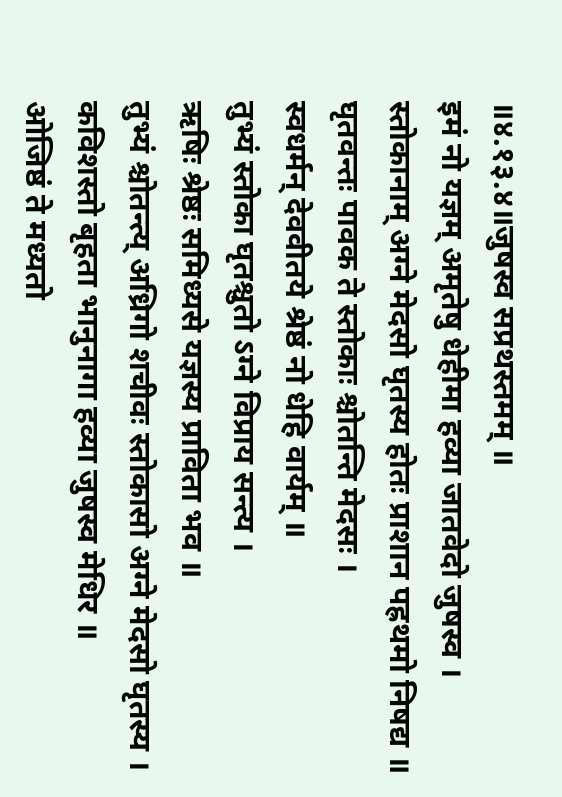॥४.१३.४॥जुषस्व सप्रथस्तमम् ॥
इमं नो यज्ञम् अमृतेषु धेहीमा हव्या जातवेदो जुषस्व ।
स्तोकानाम् अग्ने मेदसो घृतस्य होतः प्राशान पह्रथमो निषद्य ॥
घृतवन्तः पावक ते स्तोकाः श्चोतन्ति मेदसः ।
स्वधर्मन् देववीतये श्रेष्ठं नो धेहि वार्यम् ॥
तुभ्यं स्तोका घृतश्चुतो ऽग्ने विप्राय सन्त्य ।
ऋषिः श्रेष्ठः समिध्यसे यज्ञस्य प्राविता भव ॥
तुभ्यं श्चोतन्त्य् अध्रिगो शचीवः स्तोकासो अग्ने मेदसो घृतस्य ।
कविशस्तो बृहता भानुनागा हव्या जुषस्व मेधिर ॥
ओजिष्ठं ते मध्यतो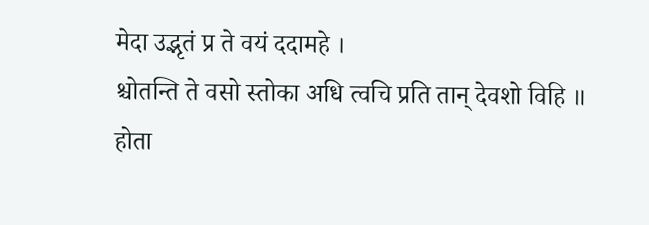मेदा उद्भृतं प्र ते वयं ददामहे ।
श्चोतन्ति ते वसो स्तोका अधि त्वचि प्रति तान् देवशो विहि ॥
होता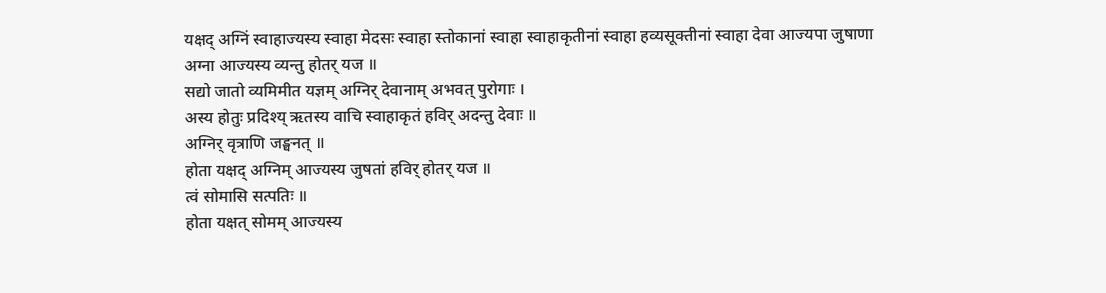यक्षद् अग्निं स्वाहाज्यस्य स्वाहा मेदसः स्वाहा स्तोकानां स्वाहा स्वाहाकृतीनां स्वाहा हव्यसूक्तीनां स्वाहा देवा आज्यपा जुषाणा अग्ना आज्यस्य व्यन्तु होतर् यज ॥
सद्यो जातो व्यमिमीत यज्ञम् अग्निर् देवानाम् अभवत् पुरोगाः ।
अस्य होतुः प्रदिश्य् ऋतस्य वाचि स्वाहाकृतं हविर् अदन्तु देवाः ॥
अग्निर् वृत्राणि जङ्घनत् ॥
होता यक्षद् अग्निम् आज्यस्य जुषतां हविर् होतर् यज ॥
त्वं सोमासि सत्पतिः ॥
होता यक्षत् सोमम् आज्यस्य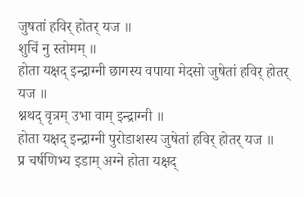जुषतां हविर् होतर् यज ॥
शुचिं नु स्तोमम् ॥
होता यक्षद् इन्द्राग्नी छागस्य वपाया मेदसो जुषेतां हविर् होतर् यज ॥
श्नथद् वृत्रम् उभा वाम् इन्द्राग्नी ॥
होता यक्षद् इन्द्राग्नी पुरोडाशस्य जुषेतां हविर् होतर् यज ॥
प्र चर्षणिभ्य इडाम् अग्ने होता यक्षद्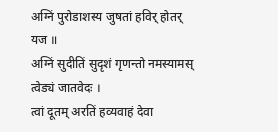अग्निं पुरोडाशस्य जुषतां हविर् होतर् यज ॥
अग्निं सुदीतिं सुदृशं गृणन्तो नमस्यामस् त्वेड्यं जातवेदः ।
त्वां दूतम् अरतिं हव्यवाहं देवा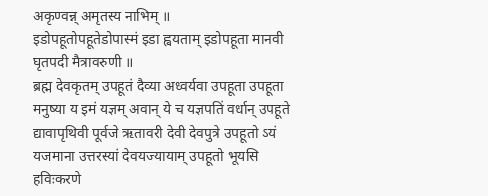अकृण्वन्न् अमृतस्य नाभिम् ॥
इडोपहूतोपहूतेडोपास्मं इडा ह्वयताम् इडोपहूता मानवी घृतपदी मैत्रावरुणी ॥
ब्रह्म देवकृतम् उपहूतं दैव्या अध्वर्यवा उपहूता उपहूता मनुष्या य इमं यज्ञम् अवान् ये च यज्ञपतिं वर्धान् उपहूते द्यावापृथिवी पूर्वजे ऋतावरी देवी देवपुत्रे उपहूतो ऽयं यजमाना उत्तरस्यां देवयज्यायाम् उपहूतो भूयसि हविःकरणे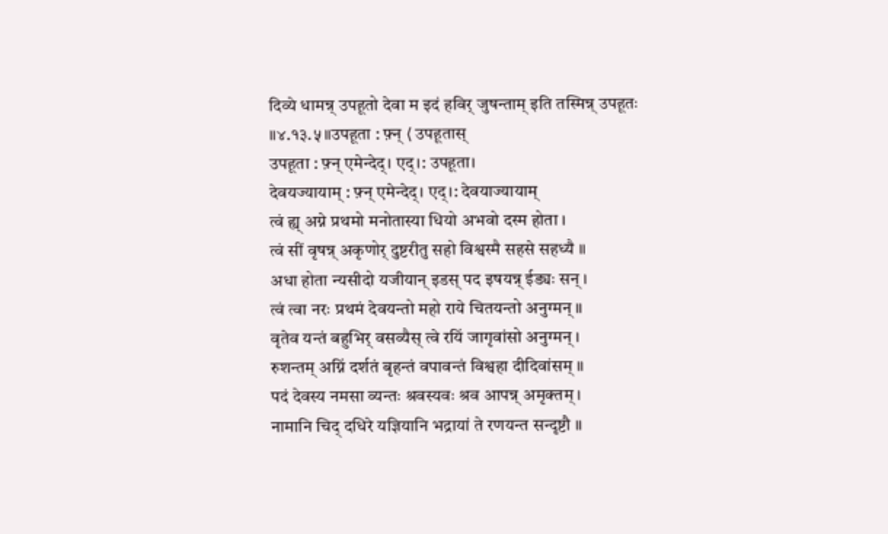दिव्ये धामन्न् उपहूतो देवा म इदं हविर् जुषन्ताम् इति तस्मिन्न् उपहूतः
॥४.१३.५॥उपहूता : फ़्न् ⟨ उपहूतास्
उपहूता : फ़्न् एमेन्देद्। एद्।: उपहूता।
देवयज्यायाम् : फ़्न् एमेन्देद्। एद्।: देवयाज्यायाम्
त्वं ह्य् अग्ने प्रथमो मनोतास्या धियो अभवो दस्म होता ।
त्वं सीं वृषन्न् अकृणोर् दुष्टरीतु सहो विश्वस्मै सहसे सहध्यै ॥
अधा होता न्यसीदो यजीयान् इडस् पद इषयन्न् ईड्यः सन् ।
त्वं त्वा नरः प्रथमं देवयन्तो महो राये चितयन्तो अनुग्मन् ॥
वृतेव यन्तं बहुभिर् वसव्यैस् त्वे रयिं जागृवांसो अनुग्मन् ।
रुशन्तम् अग्निं दर्शतं बृहन्तं वपावन्तं विश्वहा दीदिवांसम् ॥
पदं देवस्य नमसा व्यन्तः श्रवस्यवः श्रव आपन्न् अमृक्तम् ।
नामानि चिद् दधिरे यज्ञियानि भद्रायां ते रणयन्त सन्दृष्टौ ॥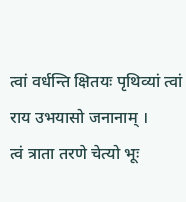त्वां वर्धन्ति क्षितयः पृथिव्यां त्वां राय उभयासो जनानाम् ।
त्वं त्राता तरणे चेत्यो भूः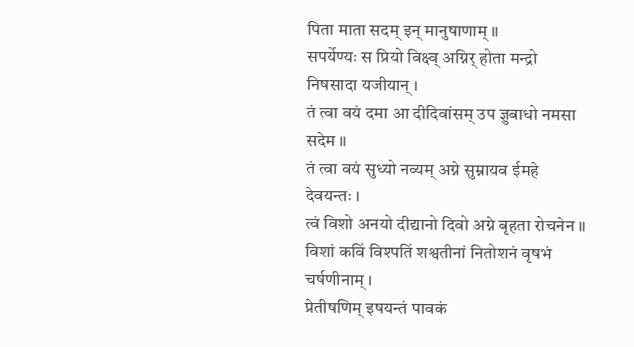पिता माता सदम् इन् मानुषाणाम् ॥
सपर्येण्यः स प्रियो विक्ष्व् अग्निर् होता मन्द्रो निषसादा यजीयान् ।
तं त्वा वयं दमा आ दीदिवांसम् उप ज्ञुबाधो नमसा सदेम ॥
तं त्वा वयं सुध्यो नव्यम् अग्ने सुम्नायव ईमहे देवयन्तः ।
त्वं विशो अनयो दीद्यानो दिवो अग्ने बृहता रोचनेन ॥
विशां कविं विश्पतिं शश्वतीनां नितोशनं वृषभं चर्षणीनाम् ।
प्रेतीषणिम् इषयन्तं पावकं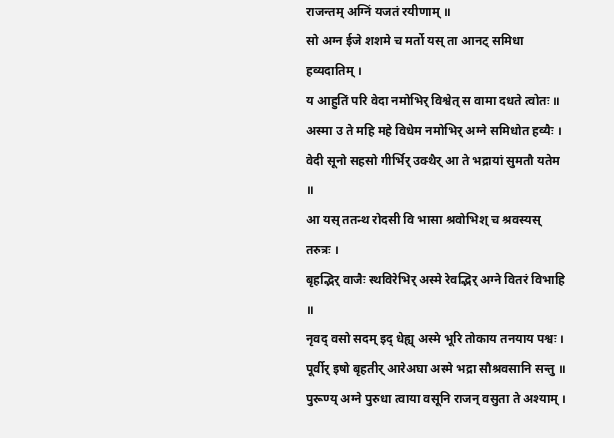राजन्तम् अग्निं यजतं रयीणाम् ॥
सो अग्न ईजे शशमे च मर्तो यस् ता आनट् समिधा हव्यदातिम् ।
य आहुतिं परि वेदा नमोभिर् विश्वेत् स वामा दधते त्वोतः ॥
अस्मा उ ते महि महे विधेम नमोभिर् अग्ने समिधोत हव्यैः ।
वेदी सूनो सहसो गीर्भिर् उक्थैर् आ ते भद्रायां सुमतौ यतेम ॥
आ यस् ततन्थ रोदसी वि भासा श्रवोभिश् च श्रवस्यस् तरुत्रः ।
बृहद्भिर् वाजैः स्थविरेभिर् अस्मे रेवद्भिर् अग्ने वितरं विभाहि ॥
नृवद् वसो सदम् इद् धेह्य् अस्मे भूरि तोकाय तनयाय पश्वः ।
पूर्वीर् इषो बृहतीर् आरेअघा अस्मे भद्रा सौश्रवसानि सन्तु ॥
पुरूण्य् अग्ने पुरुधा त्वाया वसूनि राजन् वसुता ते अश्याम् ।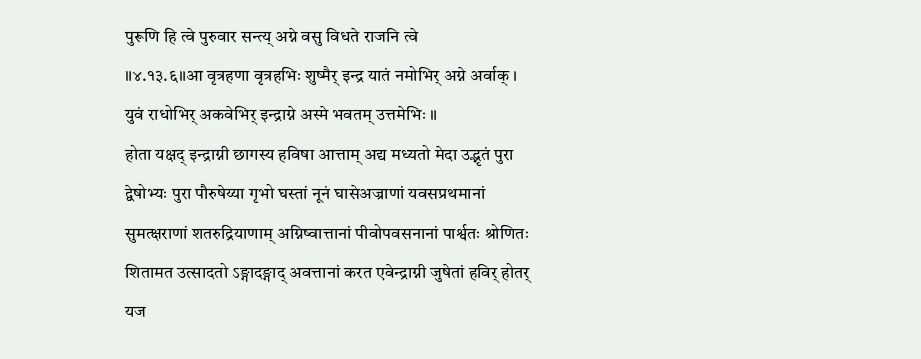पुरूणि हि त्वे पुरुवार सन्त्य् अग्ने वसु विधते राजनि त्वे
॥४.१३.६॥आ वृत्रहणा वृत्रहभिः शुष्मैर् इन्द्र यातं नमोभिर् अग्ने अर्वाक् ।
युवं राधोभिर् अकवेभिर् इन्द्राग्ने अस्मे भवतम् उत्तमेभिः ॥
होता यक्षद् इन्द्राग्नी छागस्य हविषा आत्ताम् अद्य मध्यतो मेदा उद्भृतं पुरा द्वेषोभ्यः पुरा पौरुषेय्या गृभो घस्तां नूनं घासेअज्राणां यवसप्रथमानां सुमत्क्षराणां शतरुद्रियाणाम् अग्निष्वात्तानां पीवोपवसनानां पार्श्वतः श्रोणितः शितामत उत्सादतो ऽङ्गादङ्गाद् अवत्तानां करत एवेन्द्राग्नी जुषेतां हविर् होतर् यज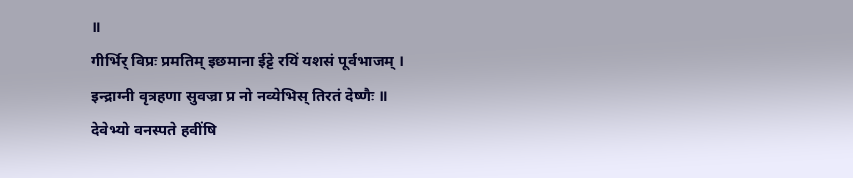॥
गीर्भिर् विप्रः प्रमतिम् इछमाना ईट्टे रयिं यशसं पूर्वभाजम् ।
इन्द्राग्नी वृत्रहणा सुवज्रा प्र नो नव्येभिस् तिरतं देष्णैः ॥
देवेभ्यो वनस्पते हवींषि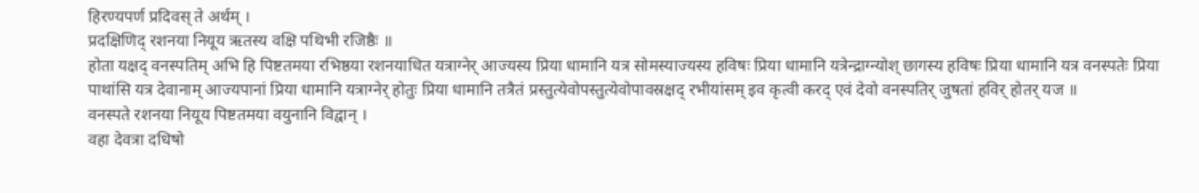हिरण्यपर्ण प्रदिवस् ते अर्थम् ।
प्रदक्षिणिद् रशनया नियूय ऋतस्य वक्षि पथिभी रजिष्ठैः ॥
होता यक्षद् वनस्पतिम् अभि हि पिष्टतमया रभिष्ठया रशनयाधित यत्राग्नेर् आज्यस्य प्रिया धामानि यत्र सोमस्याज्यस्य हविषः प्रिया धामानि यत्रेन्द्राग्न्योश् छागस्य हविषः प्रिया धामानि यत्र वनस्पतेः प्रिया पाथांसि यत्र देवानाम् आज्यपानां प्रिया धामानि यत्राग्नेर् होतुः प्रिया धामानि तत्रैतं प्रस्तुत्येवोपस्तुत्येवोपावस्रक्षद् रभीयांसम् इव कृत्वी करद् एवं देवो वनस्पतिर् जुषतां हविर् होतर् यज ॥
वनस्पते रशनया नियूय पिष्टतमया वयुनानि विद्वान् ।
वहा देवत्रा दधिषो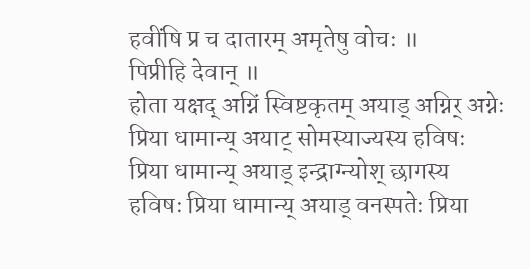हवींषि प्र च दातारम् अमृतेषु वोचः ॥
पिप्रीहि देवान् ॥
होता यक्षद् अग्निं स्विष्टकृतम् अयाड् अग्निर् अग्नेः प्रिया धामान्य् अयाट् सोमस्याज्यस्य हविषः प्रिया धामान्य् अयाड् इन्द्राग्न्योश् छागस्य हविषः प्रिया धामान्य् अयाड् वनस्पतेः प्रिया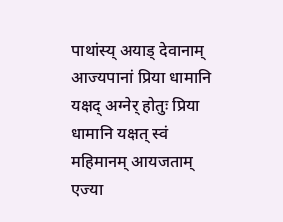पाथांस्य् अयाड् देवानाम् आज्यपानां प्रिया धामानि यक्षद् अग्नेर् होतुः प्रिया धामानि यक्षत् स्वं महिमानम् आयजताम् एज्या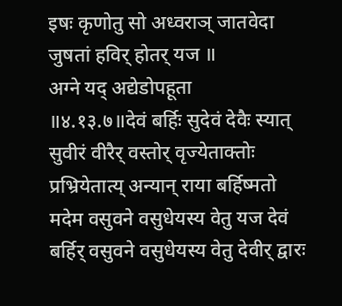इषः कृणोतु सो अध्वराञ् जातवेदा जुषतां हविर् होतर् यज ॥
अग्ने यद् अद्येडोपहूता
॥४.१३.७॥देवं बर्हिः सुदेवं देवैः स्यात् सुवीरं वीरैर् वस्तोर् वृज्येताक्तोः प्रभ्रियेतात्य् अन्यान् राया बर्हिष्मतो मदेम वसुवने वसुधेयस्य वेतु यज देवं बर्हिर् वसुवने वसुधेयस्य वेतु देवीर् द्वारः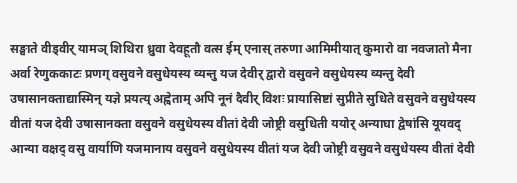सङ्घाते वीड्वीर् यामञ् शिथिरा ध्रुवा देवहूतौ वत्स ईम् एनास् तरुणा आमिमीयात् कुमारो वा नवजातो मैना अर्वा रेणुककाटः प्रणग् वसुवने वसुधेयस्य व्यन्तु यज देवीर् द्वारो वसुवने वसुधेयस्य व्यन्तु देवी उषासानक्ताद्यास्मिन् यज्ञे प्रयत्य् अह्वेताम् अपि नूनं दैवीर् विशः प्रायासिष्टां सुप्रीते सुधिते वसुवने वसुधेयस्य वीतां यज देवी उषासानक्ता वसुवने वसुधेयस्य वीतां देवी जोष्ट्री वसुधिती ययोर् अन्याघा द्वेषांसि यूयवद् आन्या वक्षद् वसु वार्याणि यजमानाय वसुवने वसुधेयस्य वीतां यज देवी जोष्ट्री वसुवने वसुधेयस्य वीतां देवी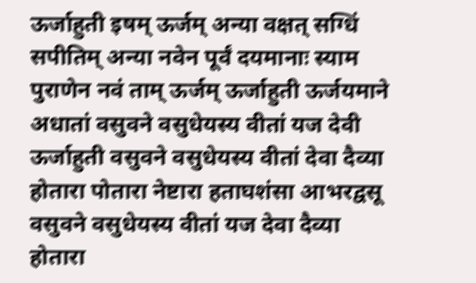ऊर्जाहुती इषम् ऊर्जम् अन्या वक्षत् सग्धिं सपीतिम् अन्या नवेन पूर्वं दयमानाः स्याम पुराणेन नवं ताम् ऊर्जम् ऊर्जाहुती ऊर्जयमाने अधातां वसुवने वसुधेयस्य वीतां यज देवी ऊर्जाहुती वसुवने वसुधेयस्य वीतां देवा दैव्या होतारा पोतारा नेष्टारा हताघशंसा आभरद्वसू वसुवने वसुधेयस्य वीतां यज देवा दैव्या होतारा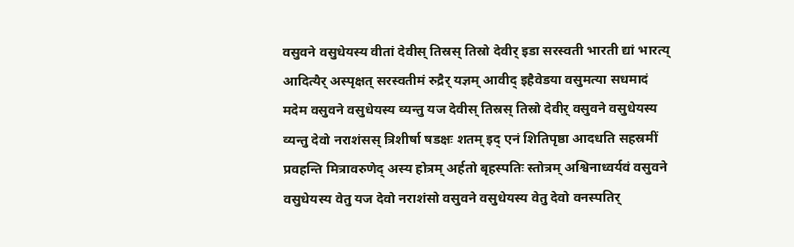वसुवने वसुधेयस्य वीतां देवीस् तिस्रस् तिस्रो देवीर् इडा सरस्वती भारती द्यां भारत्य् आदित्यैर् अस्पृक्षत् सरस्वतीमं रुद्रैर् यज्ञम् आवीद् इहैवेडया वसुमत्या सधमादं मदेम वसुवने वसुधेयस्य व्यन्तु यज देवीस् तिस्रस् तिस्रो देवीर् वसुवने वसुधेयस्य व्यन्तु देवो नराशंसस् त्रिशीर्षा षडक्षः शतम् इद् एनं शितिपृष्ठा आदधति सहस्रमीं प्रवहन्ति मित्रावरुणेद् अस्य होत्रम् अर्हतो बृहस्पतिः स्तोत्रम् अश्विनाध्वर्यवं वसुवने वसुधेयस्य वेतु यज देवो नराशंसो वसुवने वसुधेयस्य वेतु देवो वनस्पतिर्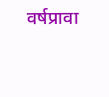वर्षप्रावा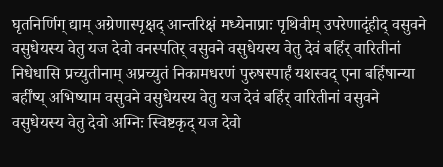घृतनिर्णिग् द्याम् अग्रेणास्पृक्षद् आन्तरिक्षं मध्येनाप्राः पृथिवीम् उपरेणादृंहीद् वसुवने वसुधेयस्य वेतु यज देवो वनस्पतिर् वसुवने वसुधेयस्य वेतु देवं बर्हिर् वारितीनां निधेधासि प्रच्युतीनाम् अप्रच्युतं निकामधरणं पुरुषस्पार्हं यशस्वद् एना बर्हिषान्या बर्हींष्य् अभिष्याम वसुवने वसुधेयस्य वेतु यज देवं बर्हिर् वारितीनां वसुवने वसुधेयस्य वेतु देवो अग्निः स्विष्टकृद् यज देवो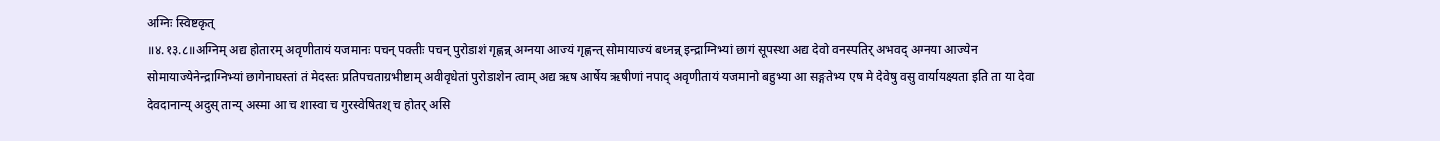अग्निः स्विष्टकृत्
॥४.१३.८॥अग्निम् अद्य होतारम् अवृणीतायं यजमानः पचन् पक्तीः पचन् पुरोडाशं गृह्णन्न् अग्नया आज्यं गृह्णन्त् सोमायाज्यं बध्नन्न् इन्द्राग्निभ्यां छागं सूपस्था अद्य देवो वनस्पतिर् अभवद् अग्नया आज्येन सोमायाज्येनेन्द्राग्निभ्यां छागेनाघस्तां तं मेदस्तः प्रतिपचताग्रभीष्टाम् अवीवृधेतां पुरोडाशेन त्वाम् अद्य ऋष आर्षेय ऋषीणां नपाद् अवृणीतायं यजमानो बहुभ्या आ सङ्गतेभ्य एष मे देवेषु वसु वार्यायक्ष्यता इति ता या देवा देवदानान्य् अदुस् तान्य् अस्मा आ च शास्वा च गुरस्वेषितश् च होतर् असि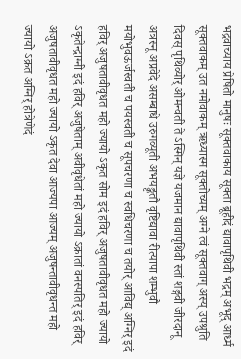भद्रवाच्याय प्रेषितो मानुषः सूक्तवाकाय सूक्ता ब्रूहीदं द्यावापृथिवी भद्रम् अभूद् आर्ध्म सूक्तवाकम् उत नमोवाकम् ऋध्यास्म सूक्तोच्यम् अग्ने त्वं सूक्तवाग् अस्य् उपश्रुति दिवस् पृथिव्योर् ओमन्वती ते ऽस्मिन् यज्ञे यजमान द्यावापृथिवी स्तां शङ्गवी जीरदानू अत्रस्नू अप्रवेदे असम्बाधे उरुगव्यूती अभयङ्कृतौ वृष्टिद्यावा रीत्यापा शम्भुवौ मयोभुवऊर्जस्वती च पयस्वती च सूपचरणा च स्वधिचरणा च तयोर् आविद्य् अग्निर् इदं हविर् अजुषतावीवृधत महो ज्यायो ऽकृत सोम इदं हविर् अजुषतावीवृधत महो ज्यायो ऽकृतेन्द्राग्नी इदं हविर् अजुषेताम् अवीवृधेतां महो ज्यायो ऽक्रातां वनस्पतिर् इदं हविर् अजुषतावीवृधत महो ज्यायो ऽकृत देवा आज्यपा आज्यम् अजुषन्तावीवृधन्त महो ज्यायो ऽक्रत अग्निर् होत्रेणेदं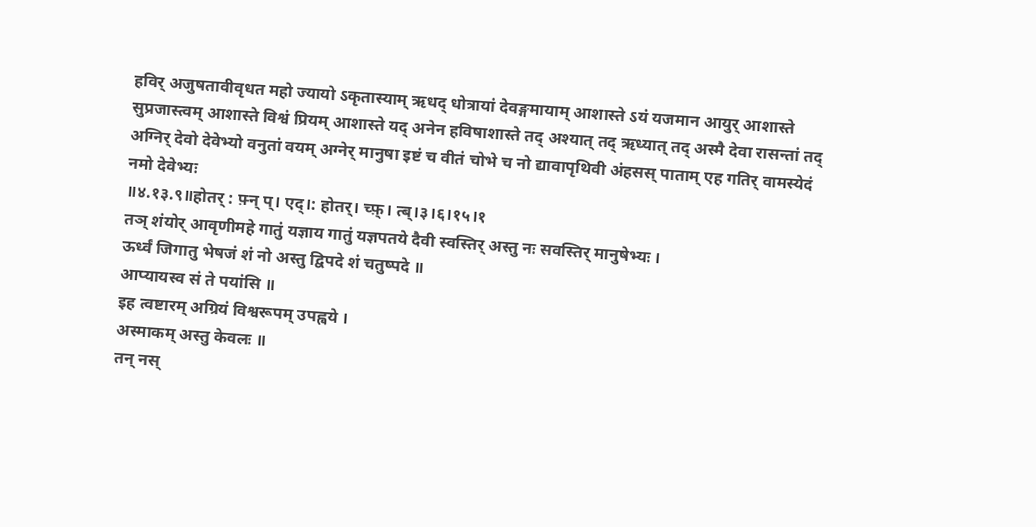हविर् अजुषतावीवृधत महो ज्यायो ऽकृतास्याम् ऋधद् धोत्रायां देवङ्गमायाम् आशास्ते ऽयं यजमान आयुर् आशास्ते सुप्रजास्त्वम् आशास्ते विश्वं प्रियम् आशास्ते यद् अनेन हविषाशास्ते तद् अश्यात् तद् ऋध्यात् तद् अस्मै देवा रासन्तां तद् अग्निर् देवो देवेभ्यो वनुतां वयम् अग्नेर् मानुषा इष्टं च वीतं चोभे च नो द्यावापृथिवी अंहसस् पाताम् एह गतिर् वामस्येदं नमो देवेभ्यः
॥४.१३.९॥होतर् : फ़्न् प्। एद्।: होतर्। च्फ़्। त्ब्।३।६।१५।१
तञ् शंयोर् आवृणीमहे गातुं यज्ञाय गातुं यज्ञपतये दैवी स्वस्तिर् अस्तु नः सवस्तिर् मानुषेभ्यः ।
ऊर्ध्वं जिगातु भेषजं शं नो अस्तु द्विपदे शं चतुष्पदे ॥
आप्यायस्व सं ते पयांसि ॥
इह त्वष्टारम् अग्रियं विश्वरूपम् उपह्वये ।
अस्माकम् अस्तु केवलः ॥
तन् नस्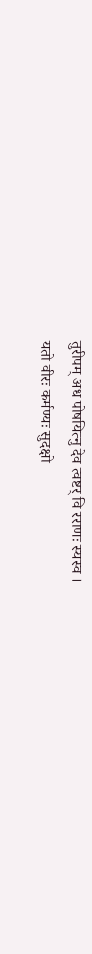तुरीपम् अध पोषयित्नु देव त्वष्टर् वि रराणः स्यस्व ।
यतो वीरः कर्मण्यः सुदक्षो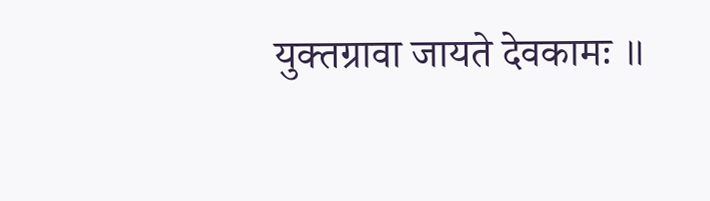युक्तग्रावा जायते देवकामः ॥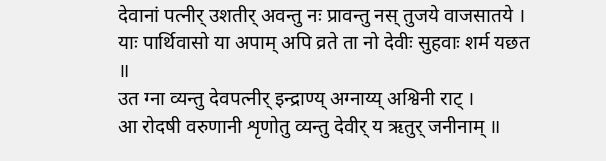देवानां पत्नीर् उशतीर् अवन्तु नः प्रावन्तु नस् तुजये वाजसातये ।
याः पार्थिवासो या अपाम् अपि व्रते ता नो देवीः सुहवाः शर्म यछत ॥
उत ग्ना व्यन्तु देवपत्नीर् इन्द्राण्य् अग्नाय्य् अश्विनी राट् ।
आ रोदषी वरुणानी शृणोतु व्यन्तु देवीर् य ऋतुर् जनीनाम् ॥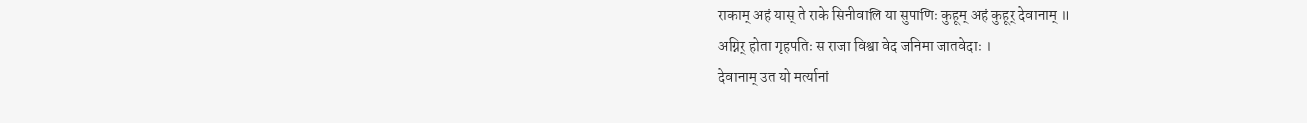राकाम् अहं यास् ते राके सिनीवालि या सुपाणिः कुहूम् अहं कुहूर् देवानाम् ॥
अग्निर् होता गृहपतिः स राजा विश्वा वेद जनिमा जातवेदाः ।
देवानाम् उत यो मर्त्यानां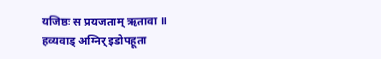यजिष्ठः स प्रयजताम् ऋतावा ॥
हव्यवाड् अग्निर् इडोपहूता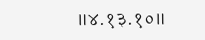॥४.१३.१०॥